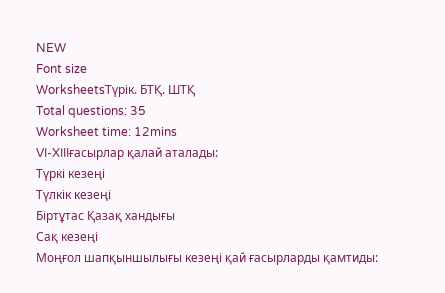NEW
Font size
WorksheetsТүрік. БТҚ. ШТҚ
Total questions: 35
Worksheet time: 12mins
VI-XIIIғасырлар қалай аталады:
Түркі кезеңі
Түлкік кезеңі
Біртұтас Қазақ хандығы
Сақ кезеңі
Моңғол шапқыншылығы кезеңі қай ғасырларды қамтиды: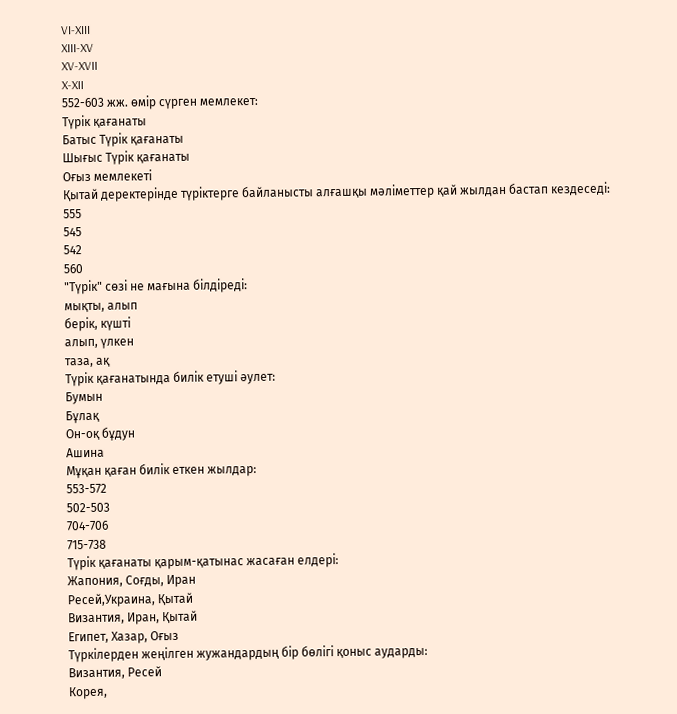VI-XIII
XIII-XV
XV-XVII
X-XII
552-603 жж. өмір сүрген мемлекет:
Түрік қағанаты
Батыс Түрік қағанаты
Шығыс Түрік қағанаты
Оғыз мемлекеті
Қытай деректерінде түріктерге байланысты алғашқы мәліметтер қай жылдан бастап кездеседі:
555
545
542
560
"Түрік" сөзі не мағына білдіреді:
мықты, алып
берік, күшті
алып, үлкен
таза, ақ
Түрік қағанатында билік етуші әулет:
Бумын
Бұлақ
Он-оқ бұдун
Ашина
Мұқан қаған билік еткен жылдар:
553-572
502-503
704-706
715-738
Түрік қағанаты қарым-қатынас жасаған елдері:
Жапония, Соғды, Иран
Ресей,Украина, Қытай
Византия, Иран, Қытай
Египет, Хазар, Оғыз
Түркілерден жеңілген жужандардың бір бөлігі қоныс аударды:
Византия, Ресей
Корея,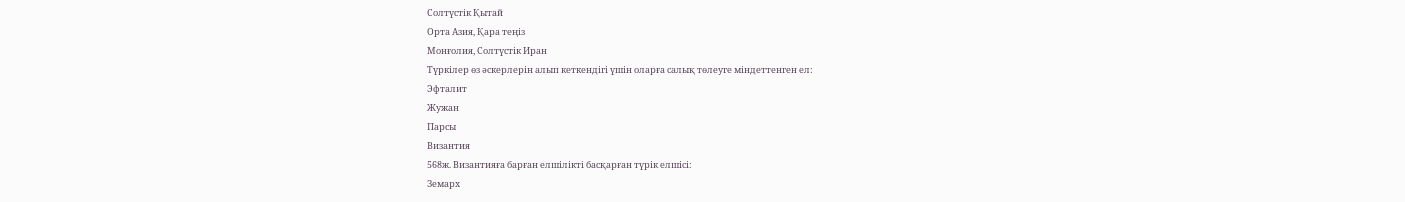Солтүстік Қытай
Орта Азия, Қара теңіз
Монғолия, Солтүстік Иран
Түркілер өз әскерлерін алып кеткендігі үшін оларға салық төлеуге міндеттенген ел:
Эфталит
Жужан
Парсы
Византия
568ж. Византияға барған елшілікті басқарған түрік елшісі:
Земарх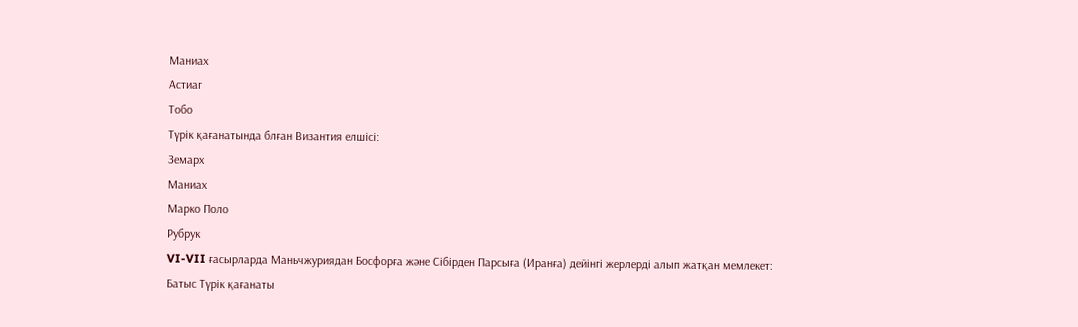Маниах
Астиаг
Тобо
Түрік қағанатында блған Византия елшісі:
Земарх
Маниах
Марко Поло
Рубрук
VI-VII ғасырларда Маньчжуриядан Босфорға және Сібірден Парсыға (Иранға) дейінгі жерлерді алып жатқан мемлекет:
Батыс Түрік қағанаты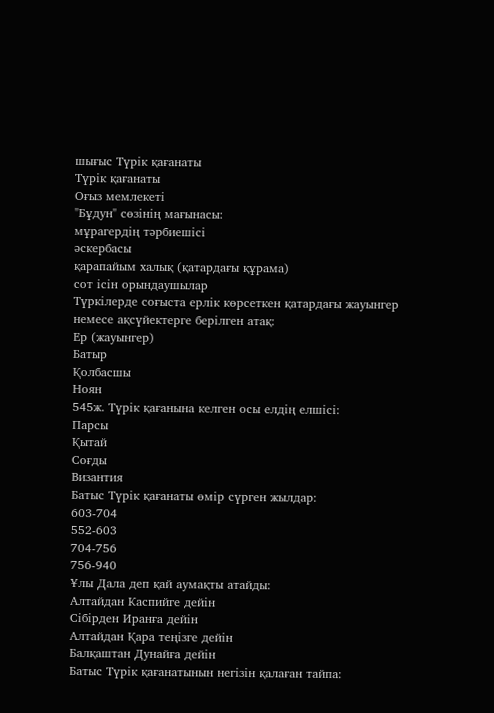шығыс Түрік қағанаты
Түрік қағанаты
Оғыз мемлекеті
"Бұдун" сөзінің мағынасы:
мұрагердің тәрбиешісі
әскербасы
қарапайым халық (қатардағы құрама)
сот ісін орындаушылар
Түркілерде соғыста ерлік көрсеткен қатардағы жауынгер немесе ақсүйектерге берілген атақ:
Ер (жауынгер)
Батыр
Қолбасшы
Ноян
545ж. Түрік қағанына келген осы елдің елшісі:
Парсы
Қытай
Соғды
Византия
Батыс Түрік қағанаты өмір сүрген жылдар:
603-704
552-603
704-756
756-940
Ұлы Дала деп қай аумақты атайды:
Алтайдан Каспийге дейін
Сібірден Иранға дейін
Алтайдан Қара теңізге дейін
Балқаштан Дунайға дейін
Батыс Түрік қағанатынын негізін қалаған тайпа: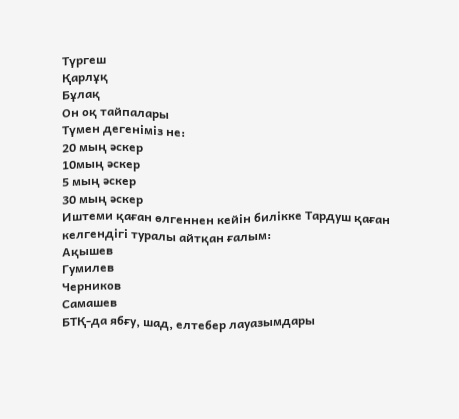Түргеш
Қарлұқ
Бұлақ
Он оқ тайпалары
Түмен дегеніміз не:
20 мың әскер
10мың әскер
5 мың әскер
30 мың әскер
Иштеми қаған өлгеннен кейін билікке Тардуш қаған келгендігі туралы айтқан ғалым:
Ақышев
Гумилев
Черников
Самашев
БТҚ-да ябғу, шад, елтебер лауазымдары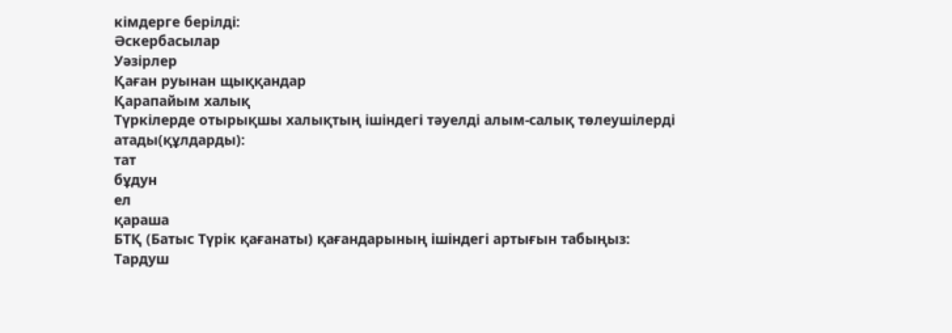кімдерге берілді:
Әскербасылар
Уәзірлер
Қаған руынан щыққандар
Қарапайым халық
Түркілерде отырықшы халықтың ішіндегі тәуелді алым-салық төлеушілерді атады(құлдарды):
тат
бұдун
ел
қараша
БТҚ (Батыс Түрік қағанаты) қағандарының ішіндегі артығын табыңыз:
Тардуш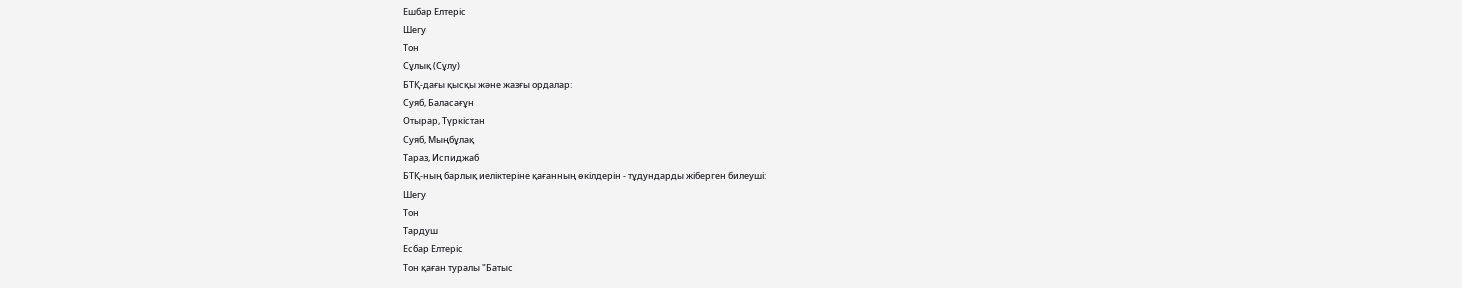Ешбар Елтеріс
Шегу
Тон
Сұлық (Сұлу)
БТҚ-дағы қысқы және жазғы ордалар:
Суяб, Баласағұн
Отырар, Түркістан
Суяб, Мыңбұлақ
Тараз, Испиджаб
БТҚ-ның барлық иеліктеріне қағанның өкілдерін - тұдундарды жіберген билеуші:
Шегу
Тон
Тардуш
Есбар Елтеріс
Тон қаған туралы "Батыс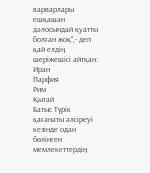варварлары ешқашан дәлосындай қуатты болған жоқ",- деп қай елдің шеріжешісі айтқан:
Иран
Парфия
Рим
Қытай
Батыс Түрік қағанаты әлсіреуі кезінде одан бөлінген мемлекеттердің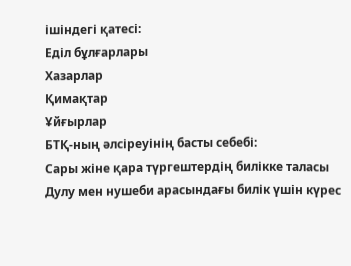ішіндегі қатесі:
Еділ бұлғарлары
Хазарлар
Қимақтар
Ұйғырлар
БТҚ-ның әлсіреуінің басты себебі:
Сары жіне қара түргештердің билікке таласы
Дулу мен нушеби арасындағы билік үшін күрес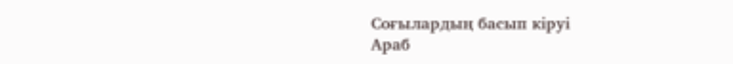Соғылардың басып кіруі
Араб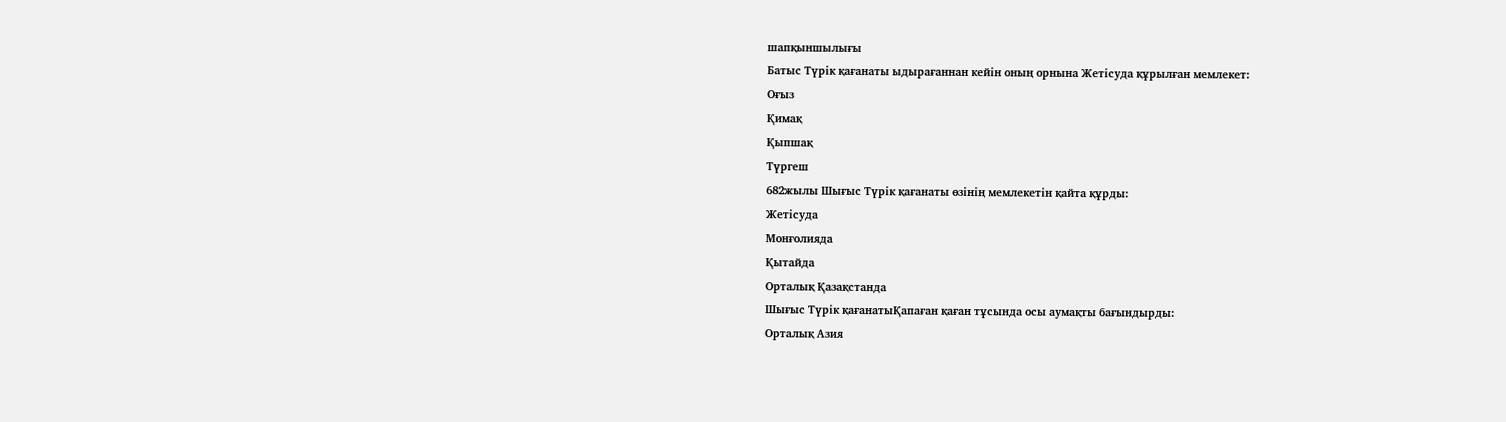шапқыншылығы
Батыс Түрік қағанаты ыдырағаннан кейін оның орнына Жетісуда құрылған мемлекет:
Оғыз
Қимақ
Қыпшақ
Түргеш
682жылы Шығыс Түрік қағанаты өзінің мемлекетін қайта құрды:
Жетісуда
Монғолияда
Қытайда
Орталық Қазақстанда
Шығыс Түрік қағанатыҚапаған қаған тұсында осы аумақты бағындырды:
Орталық Азия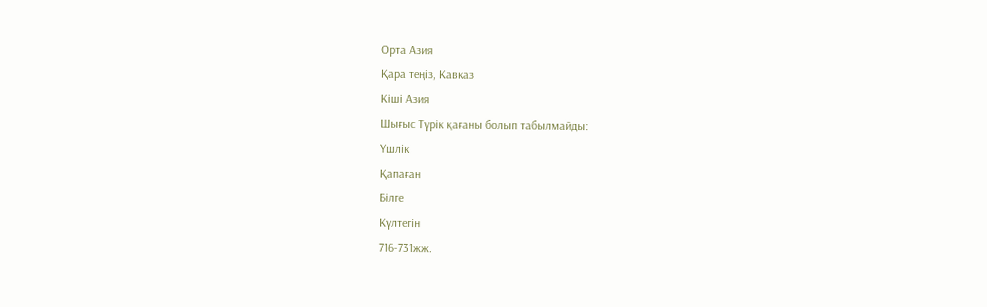Орта Азия
Қара теңіз, Кавказ
Кіші Азия
Шығыс Түрік қағаны болып табылмайды:
Үшлік
Қапаған
Білге
Күлтегін
716-731жж.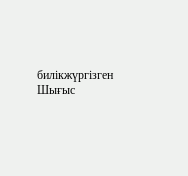билікжүргізген Шығыс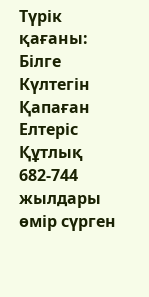Түрік қағаны:
Білге
Күлтегін
Қапаған
Елтеріс Құтлық
682-744 жылдары өмір сүрген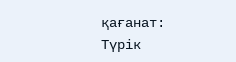қағанат:
Түрік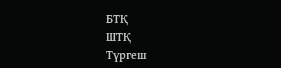БТҚ
ШТҚ
Түргеш